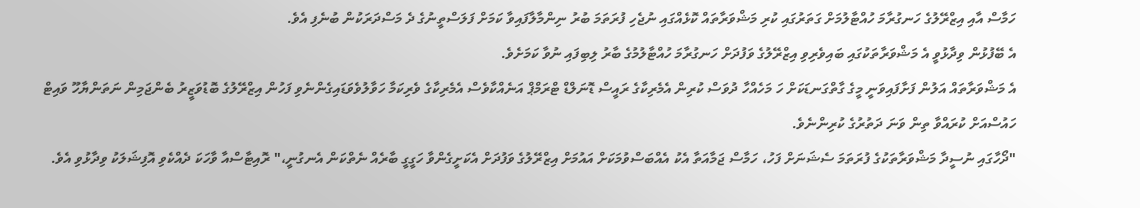ހަމާސް އާއި އިޒްރޭލުގެ ހަނގުރާމަ ހުއްޓާލުމަށް ގަތަރުގައި ކުރި މަޝްވަރާތައް ކޮޅެއްގައި ނުޖެހި ފުރަތަމަ ބުރު ނިންމާލާފައިވާ ކަމަށް ފަލަސްތީނުގެ ދެ މަސްދަރަކުން ބުނެފި އެވެ.
އެ ބޭފުޅުން ވިދާޅުވީ އެ މަޝްވަރާތަކުގައި ބައިވެރިވި އިޒްރޭލުގެ ވަފުދަށް ހަނގުރާމަ ހުއްޓާލުމުގެ ބާރު ލިބިފައި ނުވާ ކަމަށެވެ.
އެ މަޝްވަރާތައް އަލުން ފަށާފައިވަނީ މީގެ ގާތްގަނޑަކަށް ހަ މަހެއްހާ ދުވަސް ކުރިން އެމެރިކާގެ ރައީސް ޑޮނަލްޑް ޓްރަމްޕް އަނެއްކާވެސް އެމެރިކާގެ ވެރިކަމާ ހަވާލުވެވަޑައިގެންނެވި ފަހުން އިޒްރޭލުގެ ބޮޑުވަޒީރު ބެންޖަމިން ނަތަންޔާހޫ ވައިޓް ހައުސްއަށް ކުރައްވާ ތިން ވަނަ ދަތުރުގެ ކުރިންނެވެ.
"ދޯހާގައި ނުސީދާ މަޝްވަރާތަކުގެ ފުރަތަމަ ސެޝަނަށް ފަހު، ހަމާސް ޖަމާއަތާ އެކު އެއްބަސްވުމަކަށް އައުމަށް އިޒްރޭލުގެ ވަފުދަށް އެކަށީގެންވާ ހަގީގީ ބާރެއް ނެތްކަން އެނގުނީ،" ރޮއިޓާސްއާ ވާހަކަ ދެއްކެވި އޮފިޝަލަކު ވިދާޅުވި އެވެ.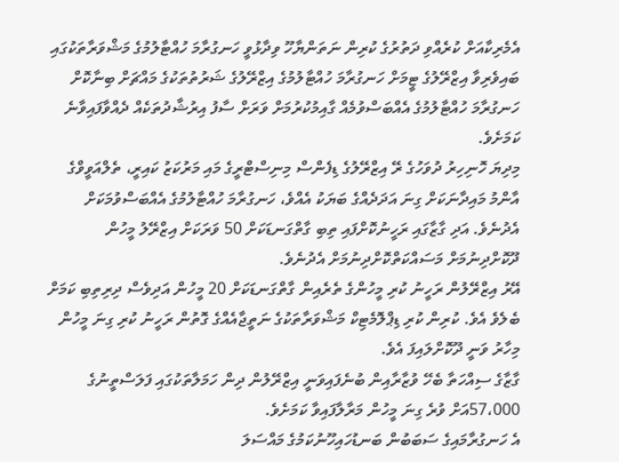އެމެރިކާއަށް ކުރެއްވި ދަތުރުގެ ކުރިން ނަތަންޔާހޫ ވިދާޅުވީ ހަނގުރާމަ ހުއްޓާލުމުގެ މަޝްވަރާތަކުގައި ބައިވެރިވާ އިޒްރޭލުގެ ޓީމަށް ހަނގުރާމަ ހުއްޓާލުމުގެ އިޒްރޭލުގެ ޝަރުތުތަކުގެ މައްޗަށް ބިނާކޮށް ހަނގުރާމަ ހުއްޓާލުމުގެ އެއްބަސްވުމެއް ގާއިމުކުރުމަށް ވަރަށް ސާފު އިރުޝާދުތަކެއް ދެއްވާފައިވާނެ ކަމަށެވެ.
މިދިޔަ ހޮނިހިރު ދުވަހުގެ ރޭ އިޒްރޭލުގެ ޑިފެންސް މިނިސްޓްރީގެ މައި މަރުކަޒު ކައިރީ، ތެލްއަވީވްގެ އާންމު މައިދާނަކަށް ގިނަ އަދަދެއްގެ ބަޔަކު އެއްވެ، ހަނގުރާމަ ހުއްޓާލުމުގެ އެއްބަސްވުމަކަށް އެދުނެވެ. އަދި ގާޒާގައި ރަހީނުކޮށްފައި ތިބި ގާތްގަނޑަކަށް 50 ވަރަކަށް އިޒްރޭލު މީހުން ދޫކޮށްދިނުމަށް މަސައްކަތްކޮށްދިނުމަށް އެދުނެވެ.
އޭރު އިޒްރޭލުން ރަހީނު ކުރި މީހުންގެ ތެރެއިން ގާތްގަނޑަކަށް 20 މީހުން އަދިވެސް ދިރިތިބި ކަމަށް ބެލެވެ އެވެ. ކުރިން ކުރި ޑިޕްލޮމެޓިކް މަޝްވަރާތަކުގެ ނަތީޖާއެއްގެ ގޮތުން ރަހީނު ކުރި ގިނަ މީހުން މިހާރު ވަނީ ދޫކޮށްލައިފަ އެވެ.
ގާޒާގެ ސިއްހަތާ ބެހޭ ވުޒާރާއިން ބުނެފައިވަނީ އިޒްރޭލުން ދިން ހަމަލާތަކުގައި ފަލަސްތީނުގެ 57،000އަށް ވުރެ ގިނަ މީހުން މަރާލާފައިވާ ކަމަށެވެ.
އެ ހަނގުރާމައިގެ ސަބަބުން ބަނޑުހައިހޫނުކަމުގެ މައްސަލަ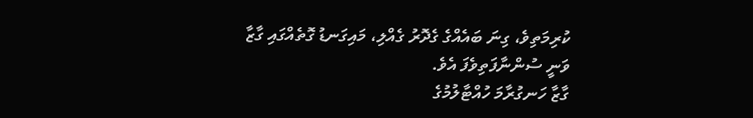ކުރިމަތިވެ، ގިނަ ބައެއްގެ ގެދޮރު ގެއްލި، މައިގަނޑު ގޮތެއްގައި ގާޒާ ވަނީ ސުންނާފަތިވެފަ އެވެ.
ގާޒާ ހަނގުރާމަ ހުއްޓާލުމުގެ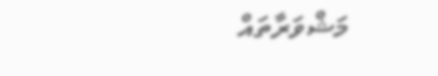މަޝްވަރާތައް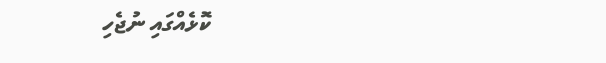ކޮޅެއްގައި ނުޖެހި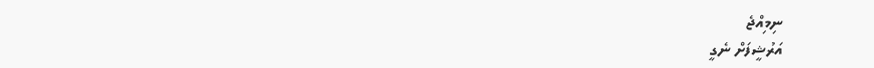ނިމިއްޖެ
އަރުޝީފަށް ނެގީ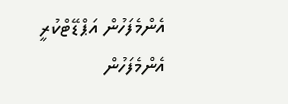އެންމެފަހުން އަޕްޑޭޓްކުރީ
އެންމެފަހުން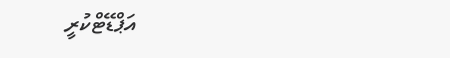އަޕްޑޭޓްކުރީ